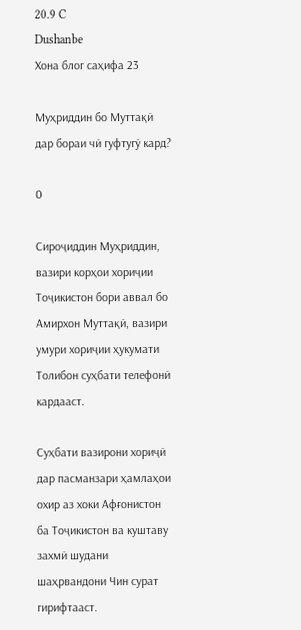20.9 C
Dushanbe
Хона блог саҳифа 23

Муҳриддин бо Муттақӣ дар бораи чӣ гуфтугӯ кард?

0

Сироҷиддин Муҳриддин, вазири корҳои хориҷии Тоҷикистон бори аввал бо Амирхон Муттақӣ, вазири умури хориҷии ҳукумати Толибон суҳбати телефонӣ кардааст.

Суҳбати вазирони хориҷӣ дар пасманзари ҳамлаҳои охир аз хоки Афғонистон ба Тоҷикистон ва куштаву захмӣ шудани шаҳрвандони Чин сурат гирифтааст.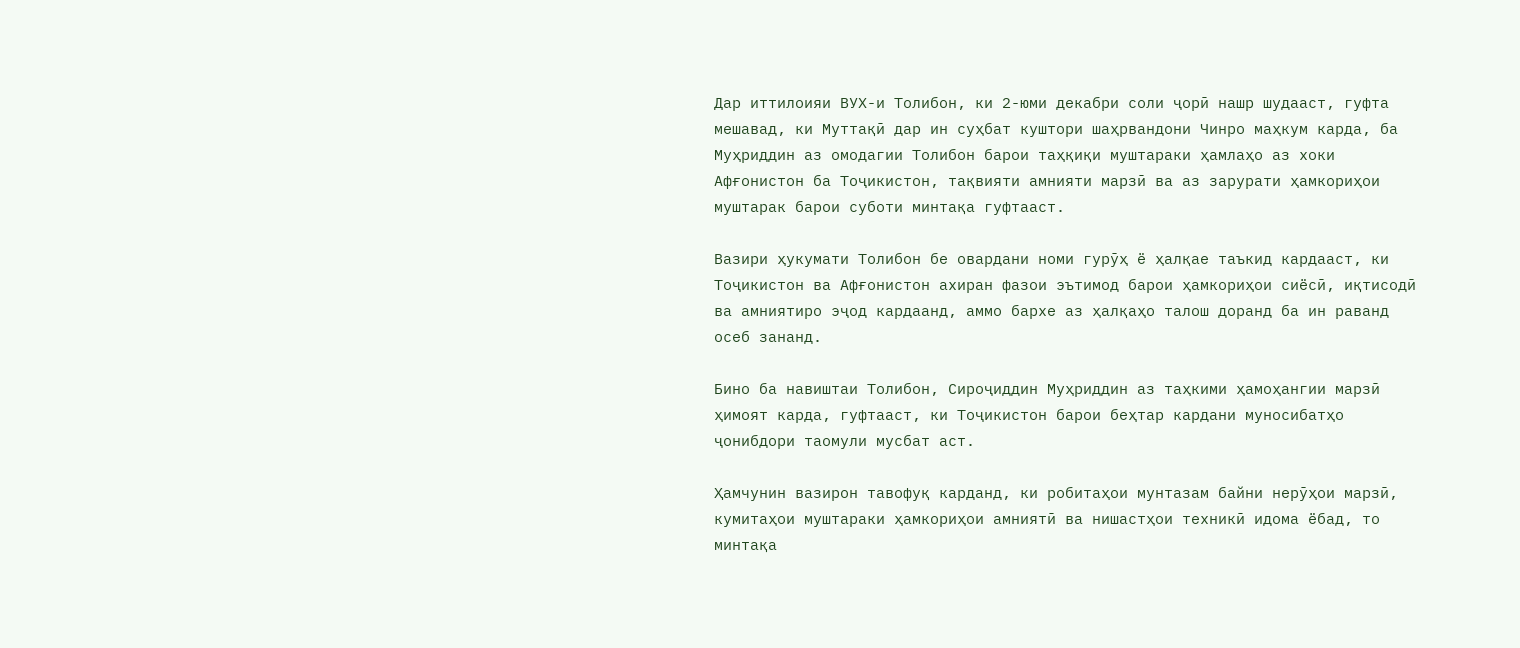Дар иттилоияи ВУХ-и Толибон, ки 2-юми декабри соли ҷорӣ нашр шудааст, гуфта мешавад, ки Муттақӣ дар ин суҳбат куштори шаҳрвандони Чинро маҳкум карда, ба Муҳриддин аз омодагии Толибон барои таҳқиқи муштараки ҳамлаҳо аз хоки Афғонистон ба Тоҷикистон, тақвияти амнияти марзӣ ва аз зарурати ҳамкориҳои муштарак барои суботи минтақа гуфтааст.

Вазири ҳукумати Толибон бе овардани номи гурӯҳ ё ҳалқае таъкид кардааст, ки Тоҷикистон ва Афғонистон ахиран фазои эътимод барои ҳамкориҳои сиёсӣ, иқтисодӣ ва амниятиро эҷод кардаанд, аммо бархе аз ҳалқаҳо талош доранд ба ин раванд осеб зананд.

Бино ба навиштаи Толибон, Сироҷиддин Муҳриддин аз таҳкими ҳамоҳангии марзӣ ҳимоят карда, гуфтааст, ки Тоҷикистон барои беҳтар кардани муносибатҳо ҷонибдори таомули мусбат аст.

Ҳамчунин вазирон тавофуқ карданд, ки робитаҳои мунтазам байни нерӯҳои марзӣ, кумитаҳои муштараки ҳамкориҳои амниятӣ ва нишастҳои техникӣ идома ёбад, то минтақа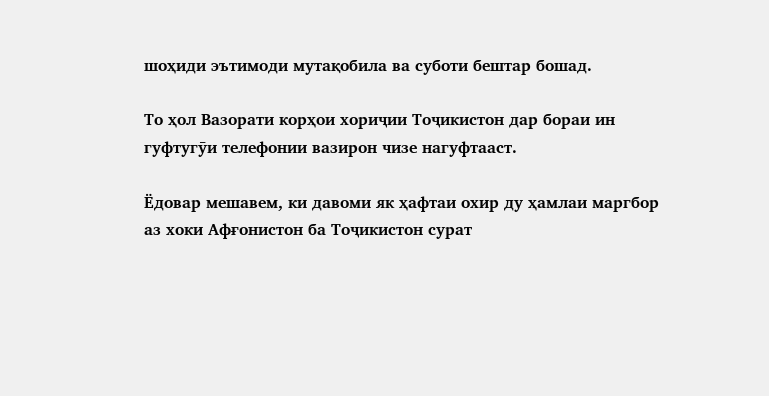шоҳиди эътимоди мутақобила ва суботи бештар бошад.

То ҳол Вазорати корҳои хориҷии Тоҷикистон дар бораи ин гуфтугӯи телефонии вазирон чизе нагуфтааст.

Ёдовар мешавем, ки давоми як ҳафтаи охир ду ҳамлаи маргбор аз хоки Афғонистон ба Тоҷикистон сурат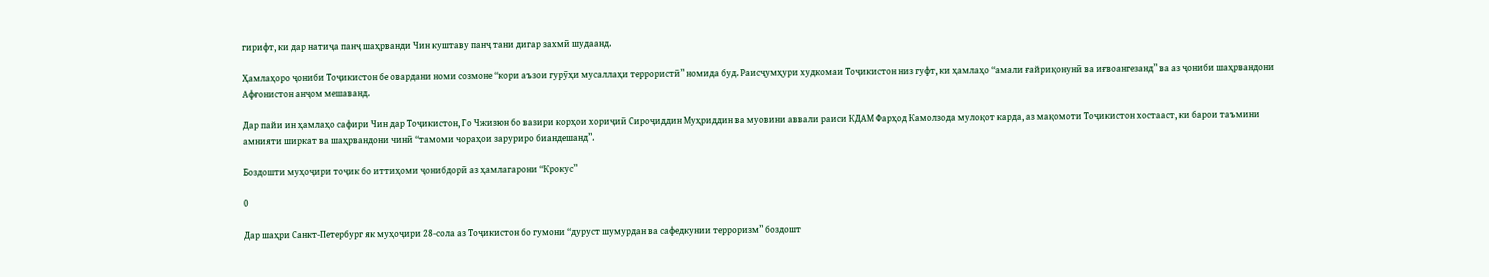гирифт, ки дар натиҷа панҷ шаҳрванди Чин куштаву панҷ тани дигар захмӣ шудаанд.

Ҳамлаҳоро ҷониби Тоҷикистон бе овардани номи созмоне “кори аъзои гурӯҳи мусаллаҳи террористӣ” номида буд. Раисҷумҳури худкомаи Тоҷикистон низ гуфт, ки ҳамлаҳо “амали ғайриқонунӣ ва иғвоангезанд” ва аз ҷониби шаҳрвандони Афғонистон анҷом мешаванд.

Дар пайи ин ҳамлаҳо сафири Чин дар Тоҷикистон, Го Чжизюн бо вазири корҳои хориҷиӣ Сироҷиддин Муҳриддин ва муовини аввали раиси КДАМ Фарҳод Камолзода мулоқот карда, аз мақомоти Тоҷикистон хостааст, ки барои таъмини амнияти ширкат ва шаҳрвандони чинӣ “тамоми чораҳои заруриро биандешанд”.

Боздошти муҳоҷири тоҷик бо иттиҳоми ҷонибдорӣ аз ҳамлагарони “Крокус”

0

Дар шаҳри Санкт-Петербург як муҳоҷири 28-сола аз Тоҷикистон бо гумони “дуруст шумурдан ва сафедкунии терроризм” боздошт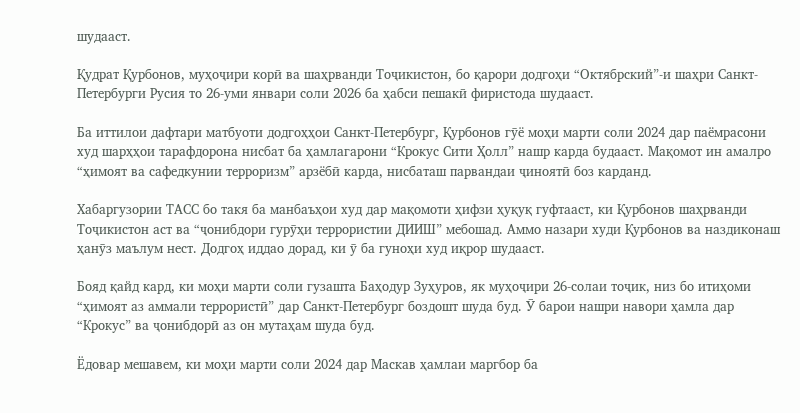шудааст.

Қудрат Қурбонов, муҳоҷири корӣ ва шаҳрванди Тоҷикистон, бо қарори додгоҳи “Октябрский”-и шаҳри Санкт-Петербурги Русия то 26-уми январи соли 2026 ба ҳабси пешакӣ фиристода шудааст.

Ба иттилои дафтари матбуоти додгоҳҳои Санкт-Петербург, Қурбонов гӯё моҳи марти соли 2024 дар паёмрасони худ шарҳҳои тарафдорона нисбат ба ҳамлагарони “Крокус Сити Ҳолл” нашр карда будааст. Мақомот ин амалро “ҳимоят ва сафедкунии терроризм” арзёбӣ карда, нисбаташ парвандаи ҷиноятӣ боз карданд.

Хабаргузории ТАСС бо такя ба манбаъҳои худ дар мақомоти ҳифзи ҳуқуқ гуфтааст, ки Қурбонов шаҳрванди Тоҷикистон аст ва “ҷонибдори гурӯҳи террористии ДИИШ” мебошад. Аммо назари худи Қурбонов ва наздиконаш ҳанӯз маълум нест. Додгоҳ иддао дорад, ки ӯ ба гуноҳи худ иқрор шудааст.

Бояд қайд кард, ки моҳи марти соли гузашта Баҳодур Зуҳуров, як муҳоҷири 26-солаи тоҷик, низ бо итиҳоми “ҳимоят аз аммали террористӣ” дар Санкт-Петербург боздошт шуда буд. Ӯ барои нашри навори ҳамла дар “Крокус” ва ҷонибдорӣ аз он мутаҳам шуда буд.

Ёдовар мешавем, ки моҳи марти соли 2024 дар Маскав ҳамлаи маргбор ба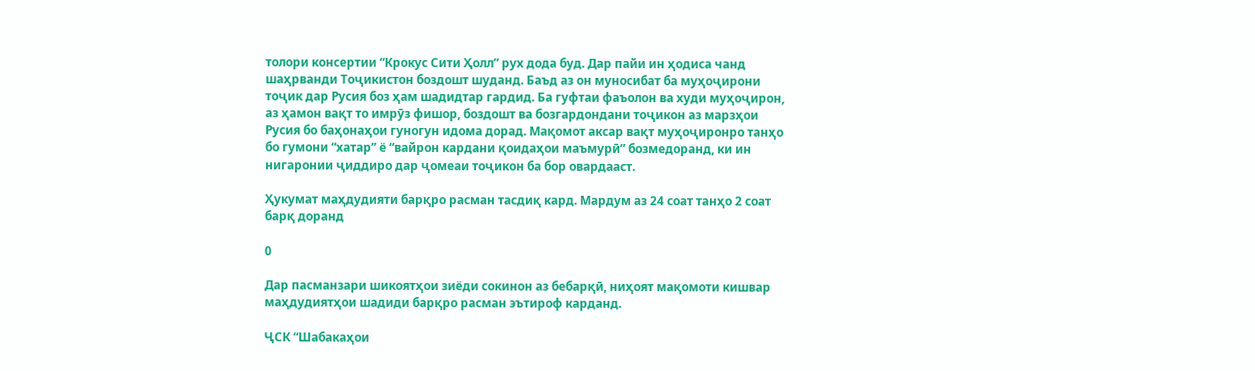толори консертии “Крокус Сити Ҳолл” рух дода буд. Дар пайи ин ҳодиса чанд шаҳрванди Тоҷикистон боздошт шуданд. Баъд аз он муносибат ба муҳоҷирони тоҷик дар Русия боз ҳам шадидтар гардид. Ба гуфтаи фаъолон ва худи муҳоҷирон, аз ҳамон вақт то имрӯз фишор, боздошт ва бозгардондани тоҷикон аз марзҳои Русия бо баҳонаҳои гуногун идома дорад. Мақомот аксар вақт муҳоҷиронро танҳо бо гумони “хатар” ё “вайрон кардани қоидаҳои маъмурӣ” бозмедоранд, ки ин нигаронии ҷиддиро дар ҷомеаи тоҷикон ба бор овардааст.

Ҳукумат маҳдудияти барқро расман тасдиқ кард. Мардум аз 24 соат танҳо 2 соат барқ доранд

0

Дар пасманзари шикоятҳои зиёди сокинон аз бебарқӣ, ниҳоят мақомоти кишвар маҳдудиятҳои шадиди барқро расман эътироф карданд.

ҶСК “Шабакаҳои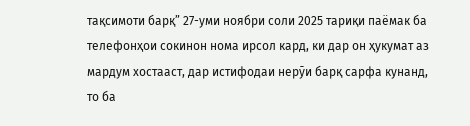тақсимоти барқ” 27-уми ноябри соли 2025 тариқи паёмак ба телефонҳои сокинон нома ирсол кард, ки дар он ҳукумат аз мардум хостааст, дар истифодаи нерӯи барқ сарфа кунанд, то ба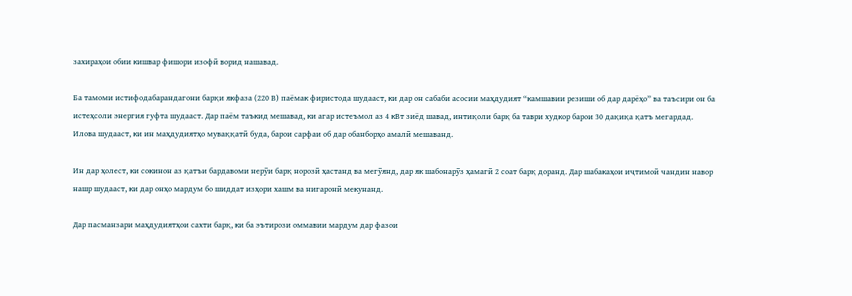захираҳои обии кишвар фишори изофӣ ворид нашавад.

Ба тамоми истифодабарандагони барқи якфаза (220 В) паёмак фиристода шудааст, ки дар он сабаби асосии маҳдудият “камшавии резиши об дар дарёҳо” ва таъсири он ба истеҳсоли энергия гуфта шудааст. Дар паём таъкид мешавад, ки агар истеъмол аз 4 кВт зиёд шавад, интиқоли барқ ба таври худкор барои 30 дақиқа қатъ мегардад. Илова шудааст, ки ин маҳдудиятҳо муваққатӣ буда, барои сарфаи об дар обанборҳо амалӣ мешаванд.

Ин дар ҳолест, ки сокинон аз қатъи бардавоми нерӯи барқ норозӣ ҳастанд ва мегӯянд, дар як шабонарӯз ҳамагӣ 2 соат барқ доранд. Дар шабакаҳои иҷтимоӣ чандин навор нашр шудааст, ки дар онҳо мардум бо шиддат изҳори хашм ва нигаронӣ мекунанд.

Дар пасманзари маҳдудиятҳои сахти барқ, ки ба эътирози оммавии мардум дар фазои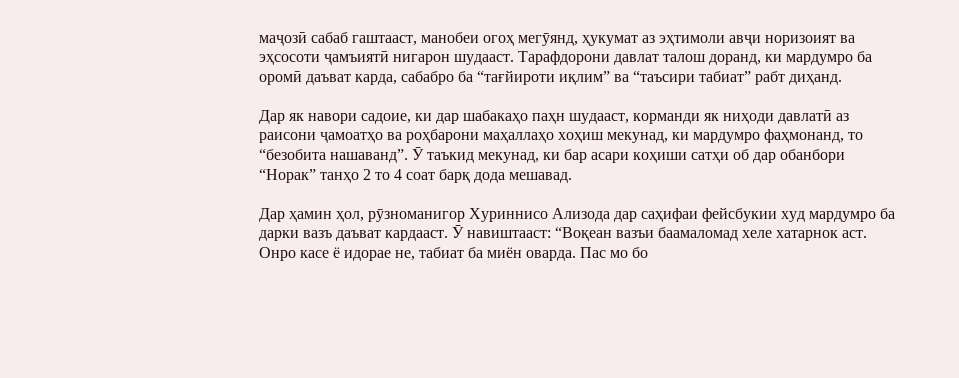маҷозӣ сабаб гаштааст, манобеи огоҳ мегӯянд, ҳукумат аз эҳтимоли авҷи норизоият ва эҳсосоти ҷамъиятӣ нигарон шудааст. Тарафдорони давлат талош доранд, ки мардумро ба оромӣ даъват карда, сабабро ба “тағйироти иқлим” ва “таъсири табиат” рабт диҳанд.

Дар як навори садоие, ки дар шабакаҳо паҳн шудааст, корманди як ниҳоди давлатӣ аз раисони ҷамоатҳо ва роҳбарони маҳаллаҳо хоҳиш мекунад, ки мардумро фаҳмонанд, то “безобита нашаванд”. Ӯ таъкид мекунад, ки бар асари коҳиши сатҳи об дар обанбори “Норак” танҳо 2 то 4 соат барқ дода мешавад.

Дар ҳамин ҳол, рӯзноманигор Хуриннисо Ализода дар саҳифаи фейсбукии худ мардумро ба дарки вазъ даъват кардааст. Ӯ навиштааст: “Воқеан вазъи баамаломад хеле хатарнок аст. Онро касе ё идорае не, табиат ба миён оварда. Пас мо бо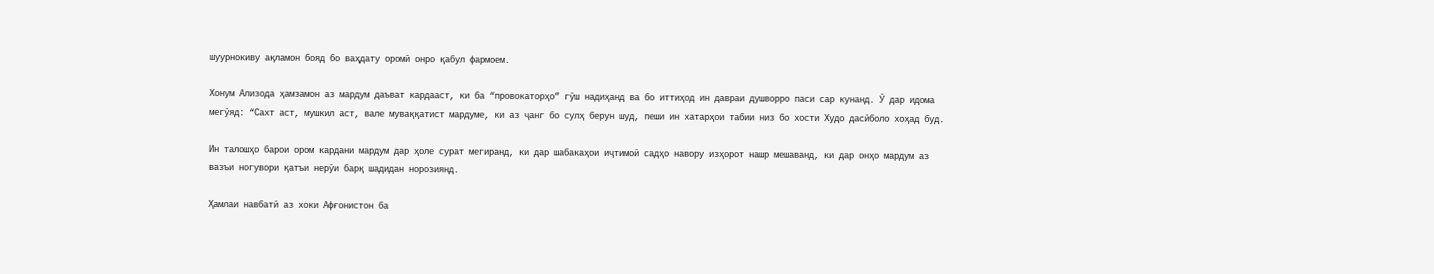шуурнокиву ақламон бояд бо ваҳдату оромӣ онро қабул фармоем.

Хонум Ализода ҳамзамон аз мардум даъват кардааст, ки ба “провокаторҳо” гӯш надиҳанд ва бо иттиҳод ин давраи душворро паси сар кунанд. Ӯ дар идома мегӯяд: “Сахт аст, мушкил аст, вале муваққатист мардуме, ки аз ҷанг бо сулҳ берун шуд, пеши ин хатарҳои табии низ бо хости Худо дасӣболо хоҳад буд.

Ин талошҳо барои ором кардани мардум дар ҳоле сурат мегиранд, ки дар шабакаҳои иҷтимоӣ садҳо навору изҳорот нашр мешаванд, ки дар онҳо мардум аз вазъи ногувори қатъи нерӯи барқ шадидан норозиянд.

Ҳамлаи навбатӣ аз хоки Афғонистон ба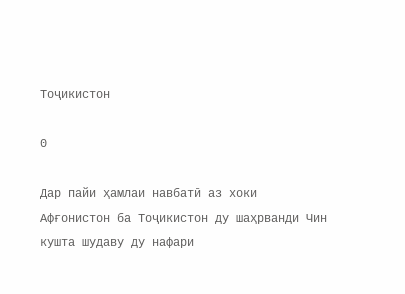Тоҷикистон

0

Дар пайи ҳамлаи навбатӣ аз хоки Афғонистон ба Тоҷикистон ду шаҳрванди Чин кушта шудаву ду нафари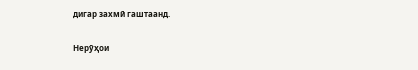дигар захмӣ гаштаанд.

Нерӯҳои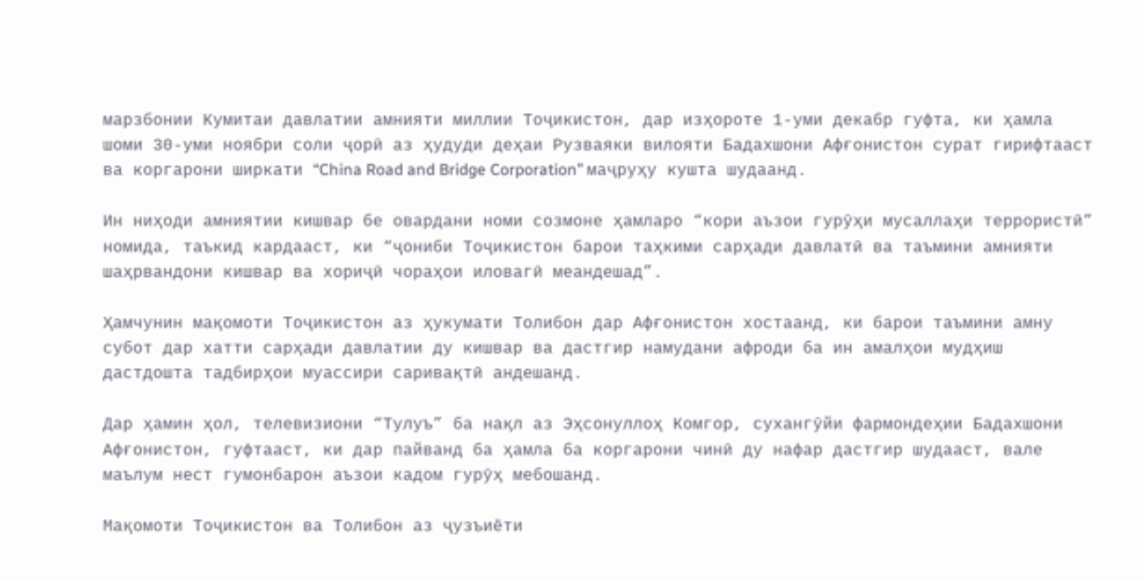марзбонии Кумитаи давлатии амнияти миллии Тоҷикистон, дар изҳороте 1-уми декабр гуфта, ки ҳамла шоми 30-уми ноябри соли ҷорӣ аз ҳудуди деҳаи Рузваяки вилояти Бадахшони Афғонистон сурат гирифтааст ва коргарони ширкати “China Road and Bridge Corporation” маҷруҳу кушта шудаанд.

Ин ниҳоди амниятии кишвар бе овардани номи созмоне ҳамларо “кори аъзои гурӯҳи мусаллаҳи террористӣ” номида, таъкид кардааст, ки “ҷониби Тоҷикистон барои таҳкими сарҳади давлатӣ ва таъмини амнияти шаҳрвандони кишвар ва хориҷӣ чораҳои иловагӣ меандешад”.

Ҳамчунин мақомоти Тоҷикистон аз ҳукумати Толибон дар Афғонистон хостаанд, ки барои таъмини амну субот дар хатти сарҳади давлатии ду кишвар ва дастгир намудани афроди ба ин амалҳои мудҳиш дастдошта тадбирҳои муассири саривақтӣ андешанд.

Дар ҳамин ҳол, телевизиони “Тулуъ” ба нақл аз Эҳсонуллоҳ Комгор, сухангӯйи фармондеҳии Бадахшони Афғонистон, гуфтааст, ки дар пайванд ба ҳамла ба коргарони чинӣ ду нафар дастгир шудааст, вале маълум нест гумонбарон аъзои кадом гурӯҳ мебошанд.

Мақомоти Тоҷикистон ва Толибон аз ҷузъиёти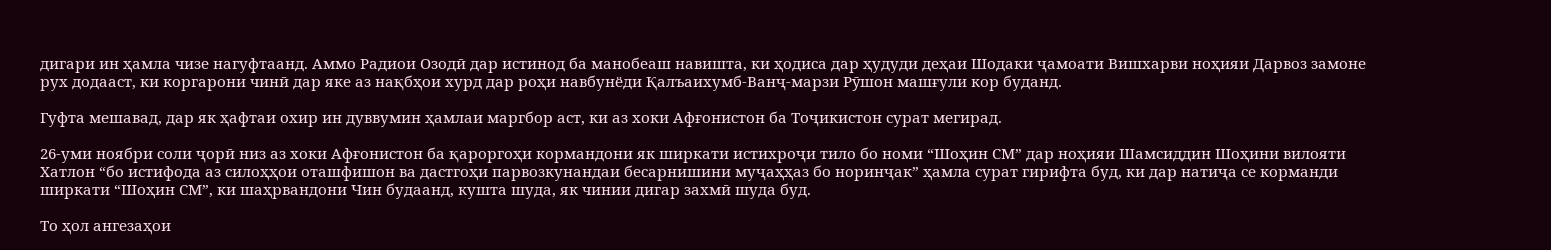дигари ин ҳамла чизе нагуфтаанд. Аммо Радиои Озодӣ дар истинод ба манобеаш навишта, ки ҳодиса дар ҳудуди деҳаи Шодаки ҷамоати Вишхарви ноҳияи Дарвоз замоне рух додааст, ки коргарони чинӣ дар яке аз нақбҳои хурд дар роҳи навбунёди Қалъаихумб-Ванҷ-марзи Рӯшон машғули кор буданд.

Гуфта мешавад, дар як ҳафтаи охир ин дуввумин ҳамлаи маргбор аст, ки аз хоки Афғонистон ба Тоҷикистон сурат мегирад.

26-уми ноябри соли ҷорӣ низ аз хоки Афғонистон ба қароргоҳи кормандони як ширкати истихроҷи тило бо номи “Шоҳин СМ” дар ноҳияи Шамсиддин Шоҳини вилояти Хатлон “бо истифода аз силоҳҳои оташфишон ва дастгоҳи парвозкунандаи бесарнишини муҷаҳҳаз бо норинҷак” ҳамла сурат гирифта буд, ки дар натиҷа се корманди ширкати “Шоҳин СМ”, ки шаҳрвандони Чин будаанд, кушта шуда, як чинии дигар захмӣ шуда буд.

То ҳол ангезаҳои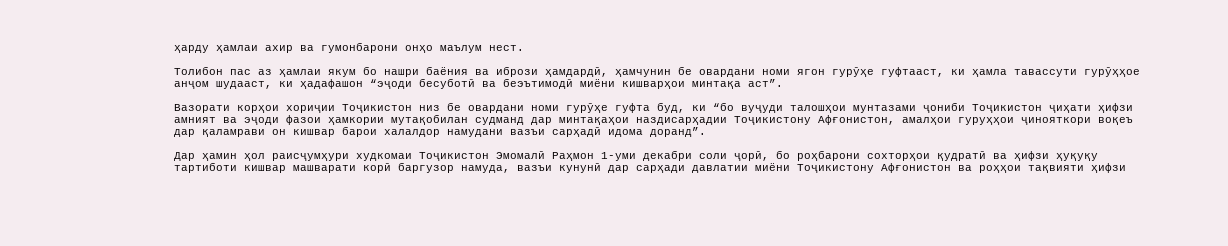ҳарду ҳамлаи ахир ва гумонбарони онҳо маълум нест.

Толибон пас аз ҳамлаи якум бо нашри баёния ва ибрози ҳамдардӣ, ҳамчунин бе овардани номи ягон гурӯҳе гуфтааст, ки ҳамла тавассути гурӯҳҳое анҷом шудааст, ки ҳадафашон “эҷоди бесуботӣ ва беэътимодӣ миёни кишварҳои минтақа аст”.

Вазорати корҳои хориҷии Тоҷикистон низ бе овардани номи гурӯҳе гуфта буд, ки “бо вуҷуди талошҳои мунтазами ҷониби Тоҷикистон ҷиҳати ҳифзи амният ва эҷоди фазои ҳамкории мутақобилан судманд дар минтақаҳои наздисарҳадии Тоҷикистону Афғонистон, амалҳои гуруҳҳои ҷинояткори воқеъ дар қаламрави он кишвар барои халалдор намудани вазъи сарҳадӣ идома доранд”.

Дар ҳамин ҳол раисҷумҳури худкомаи Тоҷикистон Эмомалӣ Раҳмон 1-уми декабри соли ҷорӣ, бо роҳбарони сохторҳои қудратӣ ва ҳифзи ҳуқуқу тартиботи кишвар машварати корӣ баргузор намуда, вазъи кунунӣ дар сарҳади давлатии миёни Тоҷикистону Афғонистон ва роҳҳои тақвияти ҳифзи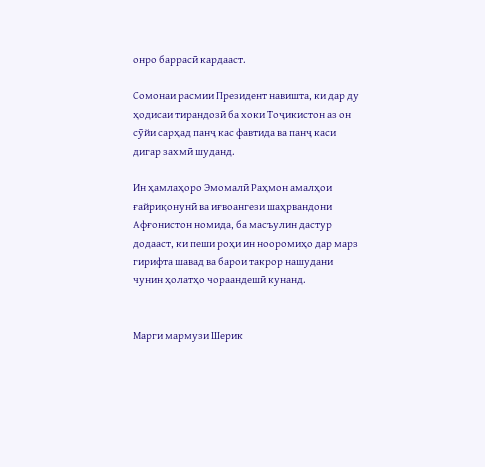онро баррасӣ кардааст.

Сомонаи расмии Президент навишта, ки дар ду ҳодисаи тирандозӣ ба хоки Тоҷикистон аз он сӯйи сарҳад панҷ кас фавтида ва панҷ каси дигар захмӣ шуданд.

Ин ҳамлаҳоро Эмомалӣ Раҳмон амалҳои ғайриқонунӣ ва иғвоангези шаҳрвандони Афғонистон номида, ба масъулин дастур додааст, ки пеши роҳи ин нооромиҳо дар марз гирифта шавад ва барои такрор нашудани чунин ҳолатҳо чораандешӣ кунанд.


Марги мармузи Шерик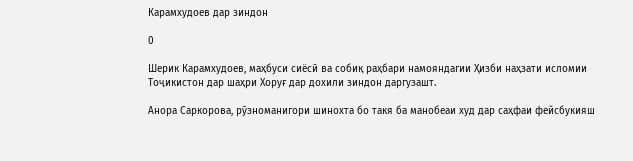Карамхудоев дар зиндон

0

Шерик Карамхудоев, маҳбуси сиёсӣ ва собиқ раҳбари намояндагии Ҳизби наҳзати исломии Тоҷикистон дар шаҳри Хоруғ дар дохили зиндон даргузашт.

Анора Саркорова, рӯзноманигори шинохта бо такя ба манобеаи худ дар саҳфаи фейсбукияш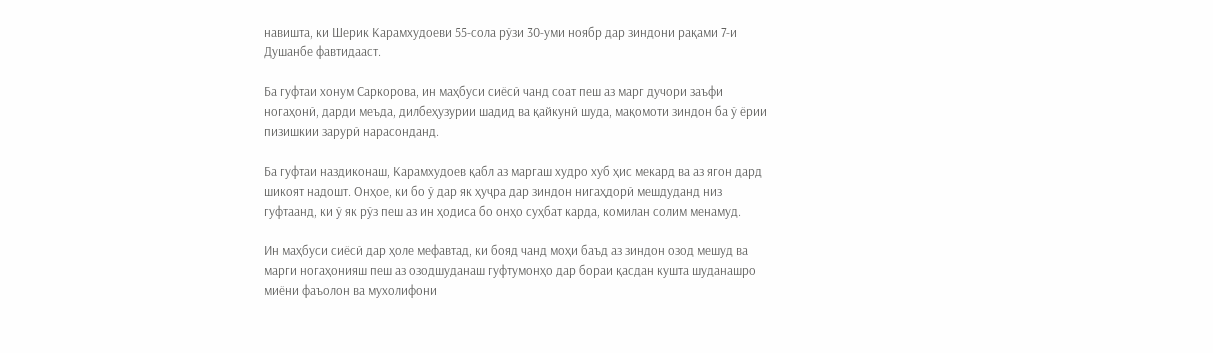навишта, ки Шерик Карамхудоеви 55-сола рӯзи 30-уми ноябр дар зиндони рақами 7-и Душанбе фавтидааст.

Ба гуфтаи хонум Саркорова, ин маҳбуси сиёсӣ чанд соат пеш аз марг дучори заъфи ногаҳонӣ, дарди меъда, дилбеҳузурии шадид ва қайкунӣ шуда, мақомоти зиндон ба ӯ ёрии пизишкии зарурӣ нарасонданд.

Ба гуфтаи наздиконаш, Карамхудоев қабл аз маргаш худро хуб ҳис мекард ва аз ягон дард шикоят надошт. Онҳое, ки бо ӯ дар як ҳуҷра дар зиндон нигаҳдорӣ мешдуданд низ гуфтаанд, ки ӯ як рӯз пеш аз ин ҳодиса бо онҳо суҳбат карда, комилан солим менамуд.

Ин маҳбуси сиёсӣ дар ҳоле мефавтад, ки бояд чанд моҳи баъд аз зиндон озод мешуд ва марги ногаҳонияш пеш аз озодшуданаш гуфтумонҳо дар бораи қасдан кушта шуданашро миёни фаъолон ва мухолифони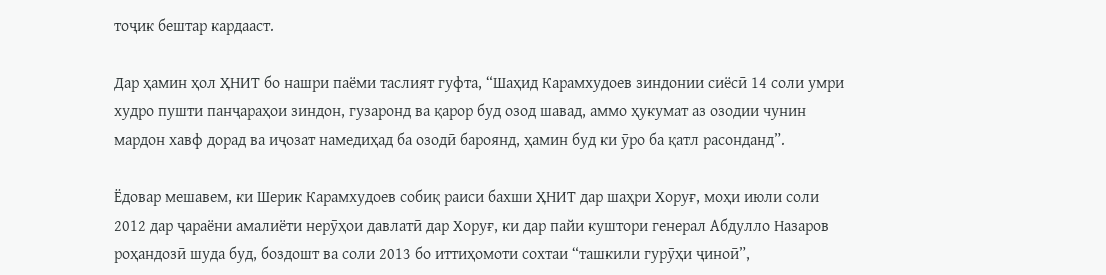тоҷик бештар кардааст.

Дар ҳамин ҳол ҲНИТ бо нашри паёми таслият гуфта, “Шаҳид Карамхудоев зиндонии сиёсӣ 14 соли умри худро пушти панҷараҳои зиндон, гузаронд ва қарор буд озод шавад, аммо ҳукумат аз озодии чунин мардон хавф дорад ва иҷозат намедиҳад ба озодӣ бароянд, ҳамин буд ки ӯро ба қатл расонданд”.

Ёдовар мешавем, ки Шерик Карамхудоев собиқ раиси бахши ҲНИТ дар шаҳри Хоруғ, моҳи июли соли 2012 дар ҷараёни амалиёти нерӯҳои давлатӣ дар Хоруғ, ки дар пайи куштори генерал Абдулло Назаров роҳандозӣ шуда буд, боздошт ва соли 2013 бо иттиҳомоти сохтаи “ташкили гурӯҳи ҷиноӣ”,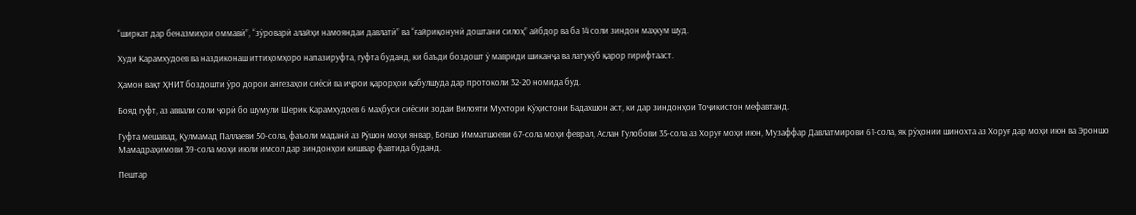“ширкат дар беназмиҳои оммавӣ”, “зӯроварӣ алайҳи намояндаи давлатӣ” ва “ғайриқонунӣ доштани силоҳ” айбдор ва ба 14 соли зиндон маҳкум шуд.

Худи Карамхудоев ва наздиконаш иттиҳомҳоро напазируфта, гуфта буданд, ки баъди боздошт ӯ мавриди шиканҷа ва латукӯб қарор гирифтааст.

Ҳамон вақт ҲНИТ боздошти ӯро дорои ангезаҳои сиёсӣ ва иҷрои қарорҳои қабулшуда дар протоколи 32-20 номида буд.

Бояд гуфт, аз аввали соли ҷорӣ бо шумули Шерик Карамхудоев 6 маҳбуси сиёсии зодаи Вилояти Мухтори Кӯҳистони Бадахшон аст, ки дар зиндонҳои Тоҷикистон мефавтанд.

Гуфта мешавад, Қулмамад Паллаеви 50-сола, фаъоли маданӣ аз Рӯшон моҳи январ, Боғшо Имматшоеви 67-сола моҳи феврал, Аслан Гулобови 35-сола аз Хоруғ моҳи июн, Музаффар Давлатмирови 61-сола, як рӯҳонии шинохта аз Хоруғ дар моҳи июн ва Эроншо Мамадраҳимови 39-сола моҳи июли имсол дар зиндонҳои кишвар фавтида буданд.

Пештар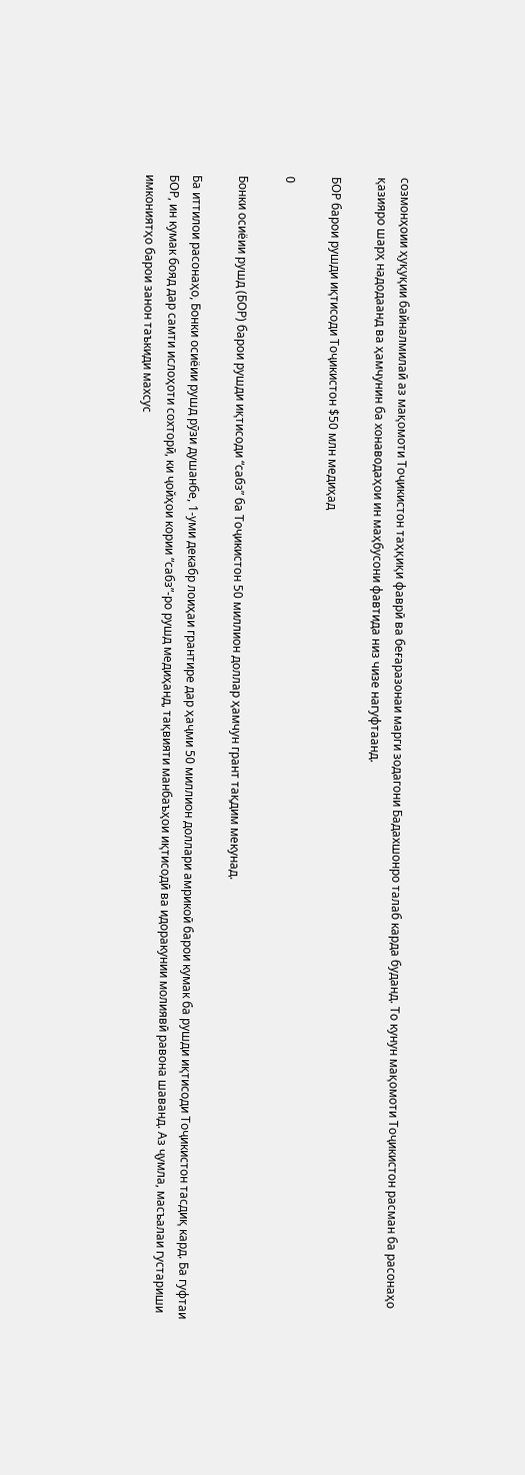созмонҳоии ҳуқуқии байналмилаӣ аз мақомоти Тоҷикистон таҳқиқи фаврӣ ва беғаразонаи марги зодагони Бадахшонро талаб карда буданд. То кунун мақомоти Тоҷикистон расман ба расонаҳо қазияро шарҳ надодаанд ва ҳамчунин ба хонаводаҳои ин маҳбусони фавтида низ чизе нагуфтаанд.

БОР барои рушди иқтисоди Тоҷикистон $50 млн медиҳад

0

Бонки осиёии рушд (БОР) барои рушди иқтисоди “сабз” ба Тоҷикистон 50 миллион доллар ҳамчун грант тақдим мекунад.

Ба иттилои расонаҳо, Бонки осиёии рушд рӯзи душанбе, 1-уми декабр лоиҳаи грантире дар ҳаҷми 50 миллион доллари амрикоӣ барои кумак ба рушди иқтисоди Тоҷикистон тасдиқ кард. Ба гуфтаи БОР, ин кумак бояд дар самти ислоҳоти сохторӣ, ки ҷойҳои кории “сабз”-ро рушд медиҳанд, тақвияти манбаъҳои иқтисодӣ ва идоракунии молиявӣ равона шаванд. Аз ҷумла, масъалаи густариши имкониятҳо барои занон таъкиди махсус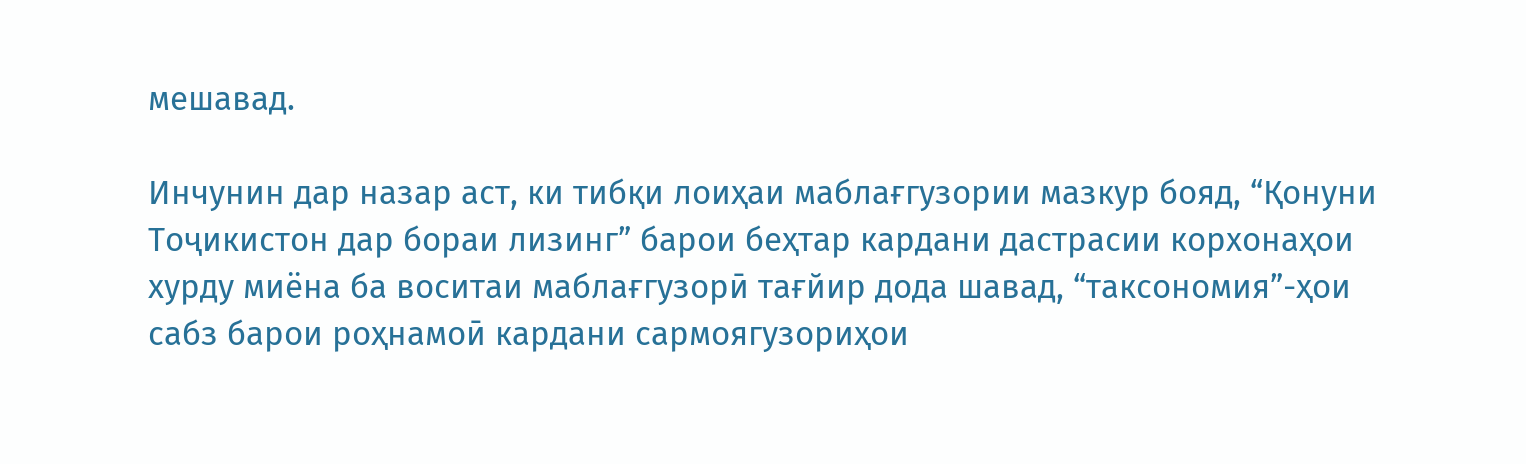мешавад.

Инчунин дар назар аст, ки тибқи лоиҳаи маблағгузории мазкур бояд, “Қонуни Тоҷикистон дар бораи лизинг” барои беҳтар кардани дастрасии корхонаҳои хурду миёна ба воситаи маблағгузорӣ тағйир дода шавад, “таксономия”-ҳои сабз барои роҳнамоӣ кардани сармоягузориҳои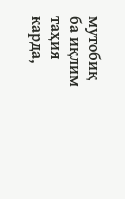мутобиқ ба иқлим таҳия карда,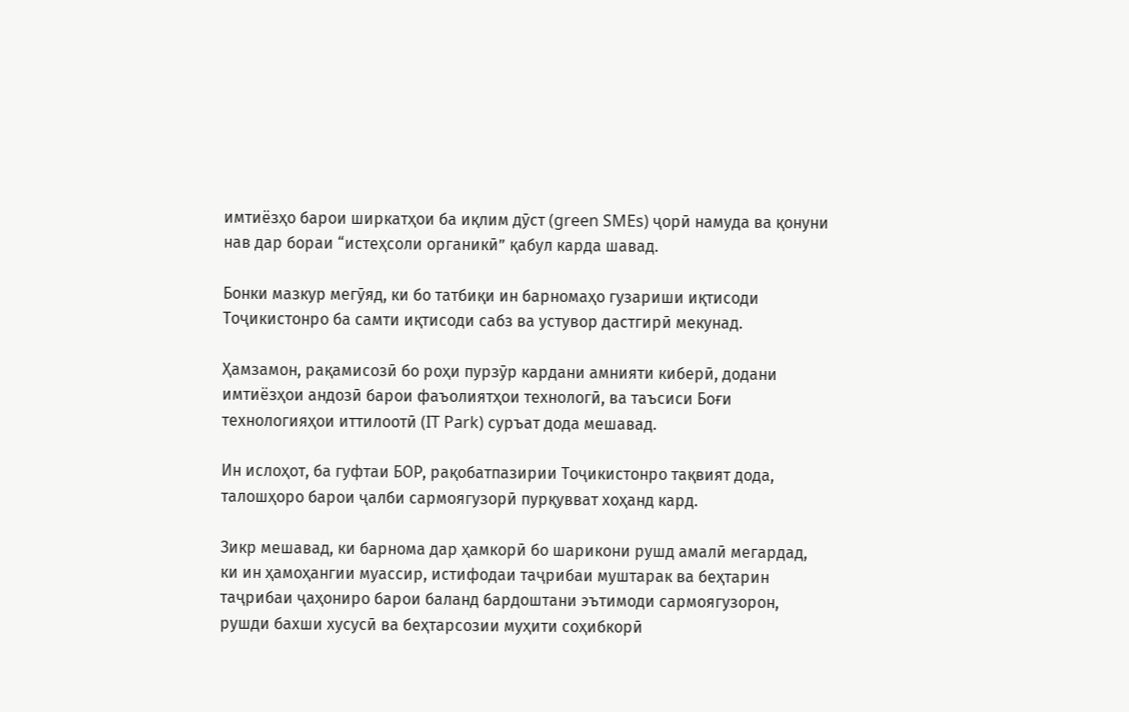имтиёзҳо барои ширкатҳои ба иқлим дӯст (green SMEs) ҷорӣ намуда ва қонуни нав дар бораи “истеҳсоли органикӣ” қабул карда шавад.

Бонки мазкур мегӯяд, ки бо татбиқи ин барномаҳо гузариши иқтисоди Тоҷикистонро ба самти иқтисоди сабз ва устувор дастгирӣ мекунад.

Ҳамзамон, рақамисозӣ бо роҳи пурзӯр кардани амнияти киберӣ, додани имтиёзҳои андозӣ барои фаъолиятҳои технологӣ, ва таъсиси Боғи технологияҳои иттилоотӣ (IT Park) суръат дода мешавад.

Ин ислоҳот, ба гуфтаи БОР, рақобатпазирии Тоҷикистонро тақвият дода, талошҳоро барои ҷалби сармоягузорӣ пурқувват хоҳанд кард.

Зикр мешавад, ки барнома дар ҳамкорӣ бо шарикони рушд амалӣ мегардад, ки ин ҳамоҳангии муассир, истифодаи таҷрибаи муштарак ва беҳтарин таҷрибаи ҷаҳониро барои баланд бардоштани эътимоди сармоягузорон, рушди бахши хусусӣ ва беҳтарсозии муҳити соҳибкорӣ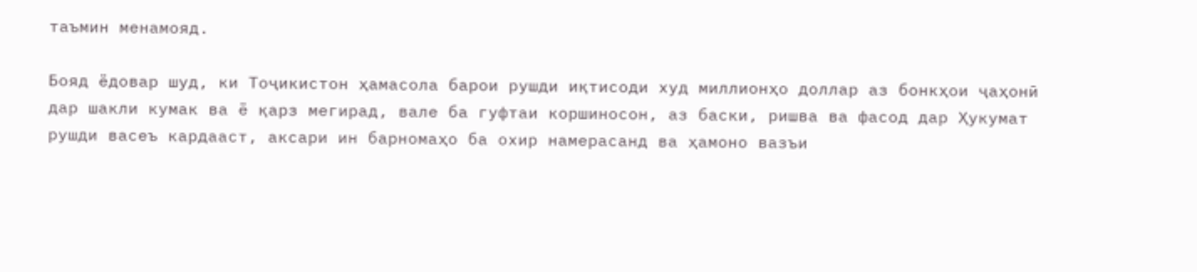таъмин менамояд.

Бояд ёдовар шуд, ки Тоҷикистон ҳамасола барои рушди иқтисоди худ миллионҳо доллар аз бонкҳои ҷаҳонӣ дар шакли кумак ва ё қарз мегирад, вале ба гуфтаи коршиносон, аз баски, ришва ва фасод дар Ҳукумат рушди васеъ кардааст, аксари ин барномаҳо ба охир намерасанд ва ҳамоно вазъи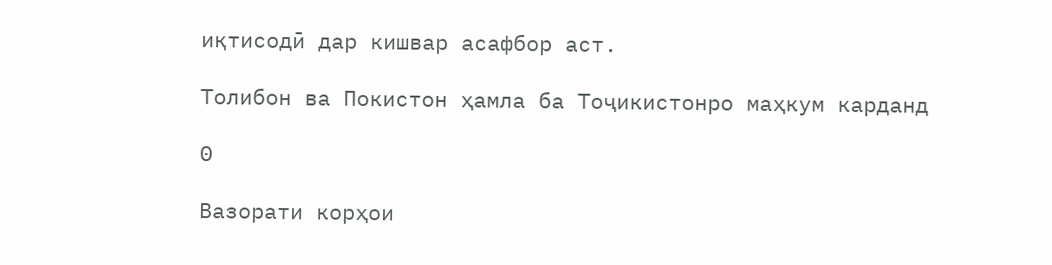иқтисодӣ дар кишвар асафбор аст.

Толибон ва Покистон ҳамла ба Тоҷикистонро маҳкум карданд

0

Вазорати корҳои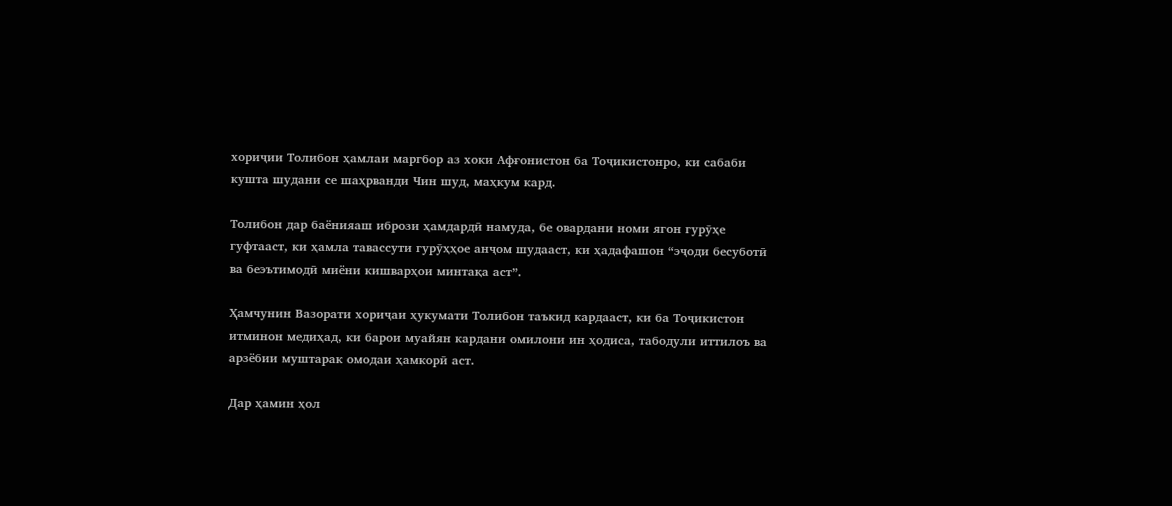хориҷии Толибон ҳамлаи маргбор аз хоки Афғонистон ба Тоҷикистонро, ки сабаби кушта шудани се шаҳрванди Чин шуд, маҳкум кард.

Толибон дар баёнияаш ибрози ҳамдардӣ намуда, бе овардани номи ягон гурӯҳе гуфтааст, ки ҳамла тавассути гурӯҳҳое анҷом шудааст, ки ҳадафашон “эҷоди бесуботӣ ва беэътимодӣ миёни кишварҳои минтақа аст”.

Ҳамчунин Вазорати хориҷаи ҳукумати Толибон таъкид кардааст, ки ба Тоҷикистон итминон медиҳад, ки барои муайян кардани омилони ин ҳодиса, табодули иттилоъ ва арзёбии муштарак омодаи ҳамкорӣ аст.

Дар ҳамин ҳол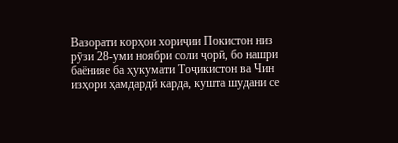Вазорати корҳои хориҷии Покистон низ рӯзи 28-уми ноябри соли ҷорӣ, бо нашри баёнияе ба ҳукумати Тоҷикистон ва Чин изҳори ҳамдардӣ карда, кушта шудани се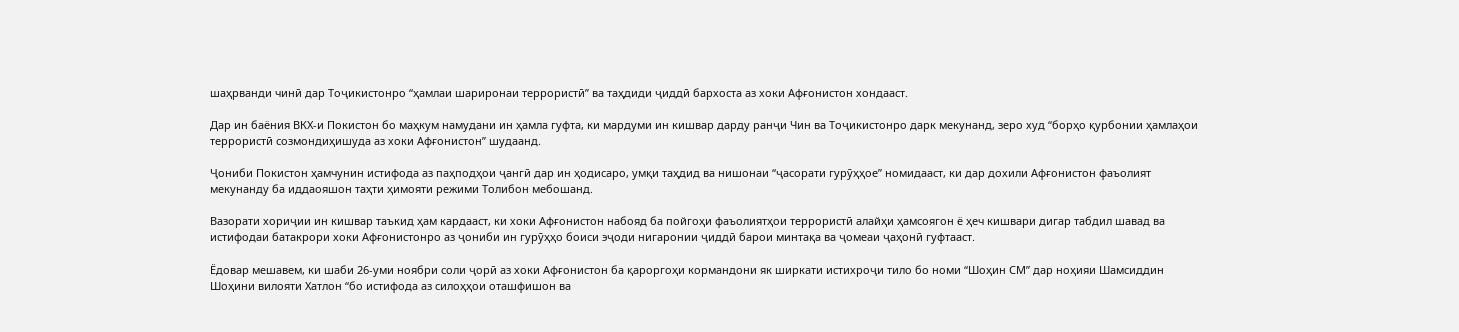шаҳрванди чинӣ дар Тоҷикистонро “ҳамлаи шариронаи террористӣ” ва таҳдиди ҷиддӣ бархоста аз хоки Афғонистон хондааст.

Дар ин баёния ВКХ-и Покистон бо маҳкум намудани ин ҳамла гуфта, ки мардуми ин кишвар дарду ранҷи Чин ва Тоҷикистонро дарк мекунанд, зеро худ “борҳо қурбонии ҳамлаҳои террористӣ созмондиҳишуда аз хоки Афғонистон” шудаанд.

Ҷониби Покистон ҳамчунин истифода аз паҳподҳои ҷангӣ дар ин ҳодисаро, умқи таҳдид ва нишонаи “ҷасорати гурӯҳҳое” номидааст, ки дар дохили Афғонистон фаъолият мекунанду ба иддаояшон таҳти ҳимояти режими Толибон мебошанд.

Вазорати хориҷии ин кишвар таъкид ҳам кардааст, ки хоки Афғонистон набояд ба пойгоҳи фаъолиятҳои террористӣ алайҳи ҳамсоягон ё ҳеч кишвари дигар табдил шавад ва истифодаи батакрори хоки Афғонистонро аз ҷониби ин гурӯҳҳо боиси эҷоди нигаронии ҷиддӣ барои минтақа ва ҷомеаи ҷаҳонӣ гуфтааст.

Ёдовар мешавем, ки шаби 26-уми ноябри соли ҷорӣ аз хоки Афғонистон ба қароргоҳи кормандони як ширкати истихроҷи тило бо номи “Шоҳин СМ” дар ноҳияи Шамсиддин Шоҳини вилояти Хатлон “бо истифода аз силоҳҳои оташфишон ва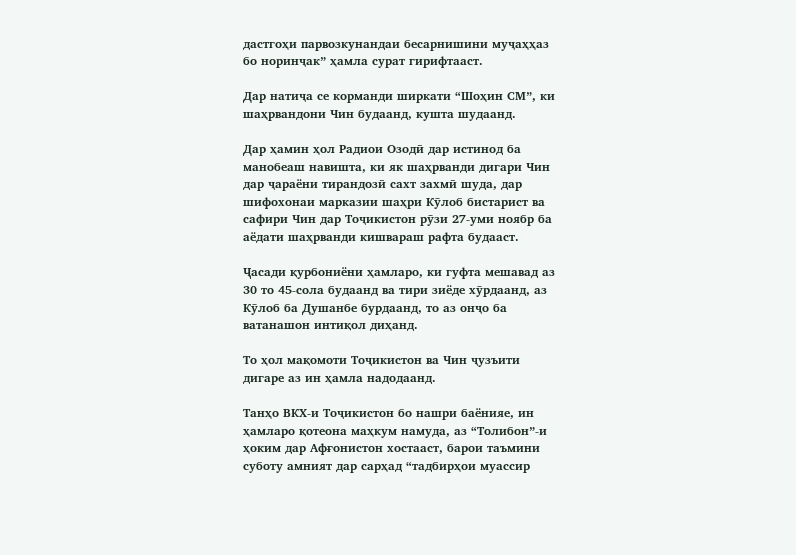дастгоҳи парвозкунандаи бесарнишини муҷаҳҳаз бо норинҷак” ҳамла сурат гирифтааст.

Дар натиҷа се корманди ширкати “Шоҳин СМ”, ки шаҳрвандони Чин будаанд, кушта шудаанд.

Дар ҳамин ҳол Радиои Озодӣ дар истинод ба манобеаш навишта, ки як шаҳрванди дигари Чин дар ҷараёни тирандозӣ сахт захмӣ шуда, дар шифохонаи марказии шаҳри Кӯлоб бистарист ва сафири Чин дар Тоҷикистон рӯзи 27-уми ноябр ба аёдати шаҳрванди кишвараш рафта будааст.

Ҷасади қурбониёни ҳамларо, ки гуфта мешавад аз 30 то 45-сола будаанд ва тири зиёде хӯрдаанд, аз Кӯлоб ба Душанбе бурдаанд, то аз онҷо ба ватанашон интиқол диҳанд.

То ҳол мақомоти Тоҷикистон ва Чин ҷузъити дигаре аз ин ҳамла надодаанд.

Танҳо ВКХ-и Тоҷикистон бо нашри баёнияе, ин ҳамларо қотеона маҳкум намуда, аз “Толибон”-и ҳоким дар Афғонистон хостааст, барои таъмини суботу амният дар сарҳад “тадбирҳои муассир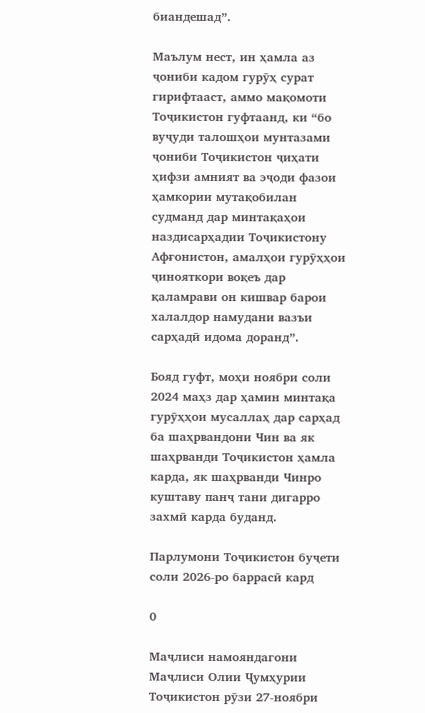биандешад”.

Маълум нест, ин ҳамла аз ҷониби кадом гурӯҳ сурат гирифтааст, аммо мақомоти Тоҷикистон гуфтаанд, ки “бо вуҷуди талошҳои мунтазами ҷониби Тоҷикистон ҷиҳати ҳифзи амният ва эҷоди фазои ҳамкории мутақобилан судманд дар минтақаҳои наздисарҳадии Тоҷикистону Афғонистон, амалҳои гурӯҳҳои ҷинояткори воқеъ дар қаламрави он кишвар барои халалдор намудани вазъи сарҳадӣ идома доранд”.

Бояд гуфт, моҳи ноябри соли 2024 маҳз дар ҳамин минтақа гурӯҳҳои мусаллаҳ дар сарҳад ба шаҳрвандони Чин ва як шаҳрванди Тоҷикистон ҳамла карда, як шаҳрванди Чинро куштаву панҷ тани дигарро захмӣ карда буданд.

Парлумони Тоҷикистон буҷети соли 2026-ро баррасӣ кард

0

Маҷлиси намояндагони Маҷлиси Олии Ҷумҳурии Тоҷикистон рӯзи 27-ноябри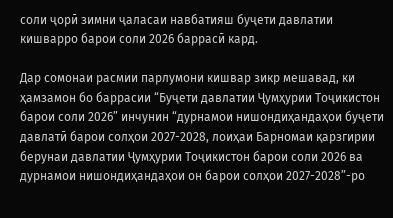соли ҷорӣ зимни ҷаласаи навбатияш буҷети давлатии кишварро барои соли 2026 баррасӣ кард.

Дар сомонаи расмии парлумони кишвар зикр мешавад, ки ҳамзамон бо баррасии “Буҷети давлатии Ҷумҳурии Тоҷикистон барои соли 2026” инчунин “дурнамои нишондиҳандаҳои буҷети давлатӣ барои солҳои 2027-2028, лоиҳаи Барномаи қарзгирии берунаи давлатии Ҷумҳурии Тоҷикистон барои соли 2026 ва дурнамои нишондиҳандаҳои он барои солҳои 2027-2028”-ро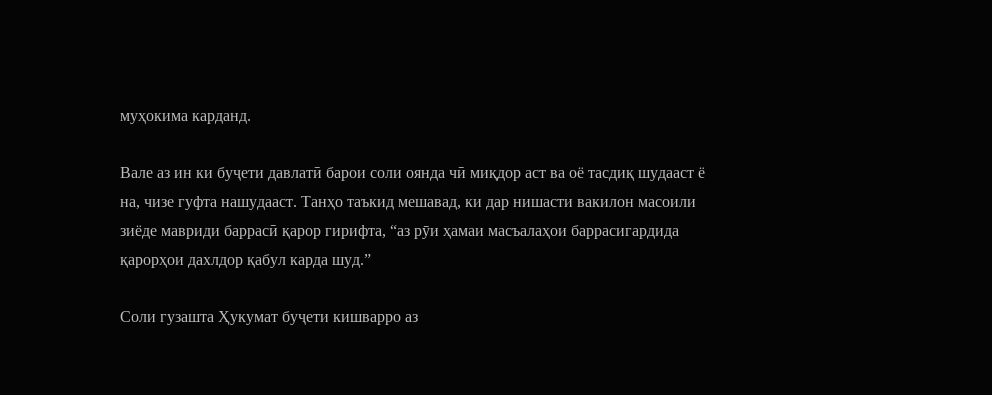муҳокима карданд.

Вале аз ин ки буҷети давлатӣ барои соли оянда чӣ миқдор аст ва оё тасдиқ шудааст ё на, чизе гуфта нашудааст. Танҳо таъкид мешавад, ки дар нишасти вакилон масоили зиёде мавриди баррасӣ қарор гирифта, “аз рӯи ҳамаи масъалаҳои баррасигардида қарорҳои дахлдор қабул карда шуд.”

Соли гузашта Ҳукумат буҷети кишварро аз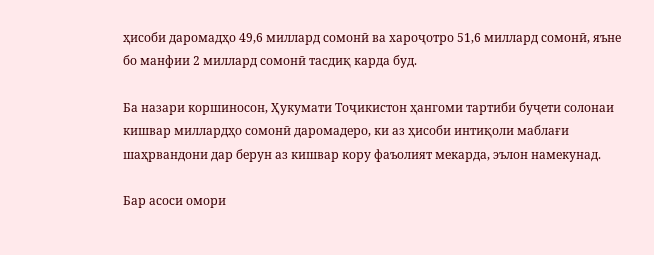ҳисоби даромадҳо 49,6 миллард сомонӣ ва хароҷотро 51,6 миллард сомонӣ, яъне бо манфии 2 миллард сомонӣ тасдиқ карда буд.

Ба назари коршиносон, Ҳукумати Тоҷикистон ҳангоми тартиби буҷети солонаи кишвар миллардҳо сомонӣ даромадеро, ки аз ҳисоби интиқоли маблағи шаҳрвандони дар берун аз кишвар кору фаъолият мекарда, эълон намекунад.

Бар асоси омори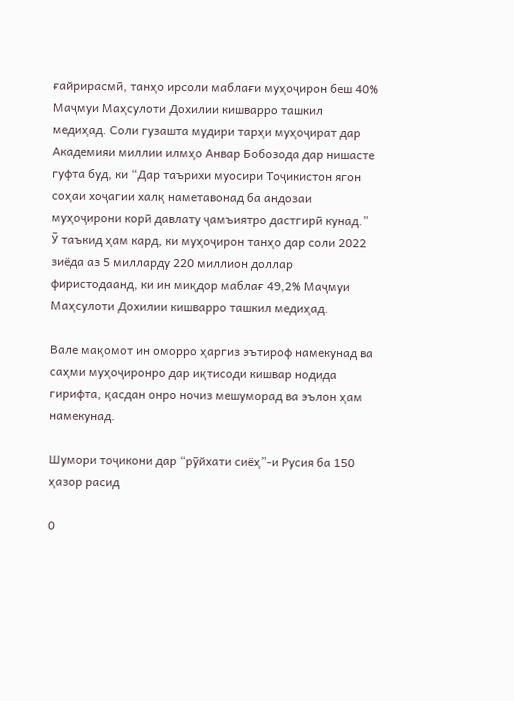ғайрирасмӣ, танҳо ирсоли маблағи муҳоҷирон беш 40% Маҷмуи Маҳсулоти Дохилии кишварро ташкил медиҳад. Соли гузашта мудири тарҳи муҳоҷират дар Академияи миллии илмҳо Анвар Бобозода дар нишасте гуфта буд, ки “Дар таърихи муосири Тоҷикистон ягон соҳаи хоҷагии халқ наметавонад ба андозаи муҳоҷирони корӣ давлату ҷамъиятро дастгирӣ кунад.” Ӯ таъкид ҳам кард, ки муҳоҷирон танҳо дар соли 2022 зиёда аз 5 милларду 220 миллион доллар фиристодаанд, ки ин миқдор маблағ 49,2% Маҷмуи Маҳсулоти Дохилии кишварро ташкил медиҳад.

Вале мақомот ин оморро ҳаргиз эътироф намекунад ва саҳми муҳоҷиронро дар иқтисоди кишвар нодида гирифта, қасдан онро ночиз мешуморад ва эълон ҳам намекунад.

Шумори тоҷикони дар “рӯйхати сиёҳ”-и Русия ба 150 ҳазор расид

0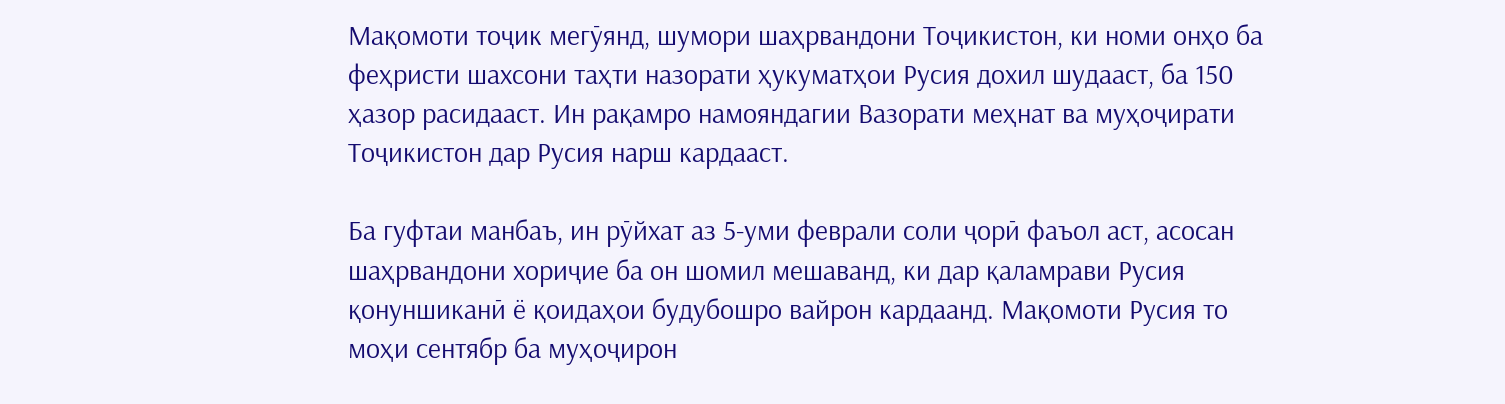Мақомоти тоҷик мегӯянд, шумори шаҳрвандони Тоҷикистон, ки номи онҳо ба феҳристи шахсони таҳти назорати ҳукуматҳои Русия дохил шудааст, ба 150 ҳазор расидааст. Ин рақамро намояндагии Вазорати меҳнат ва муҳоҷирати Тоҷикистон дар Русия нарш кардааст.

Ба гуфтаи манбаъ, ин рӯйхат аз 5-уми феврали соли ҷорӣ фаъол аст, асосан шаҳрвандони хориҷие ба он шомил мешаванд, ки дар қаламрави Русия қонуншиканӣ ё қоидаҳои будубошро вайрон кардаанд. Мақомоти Русия то моҳи сентябр ба муҳоҷирон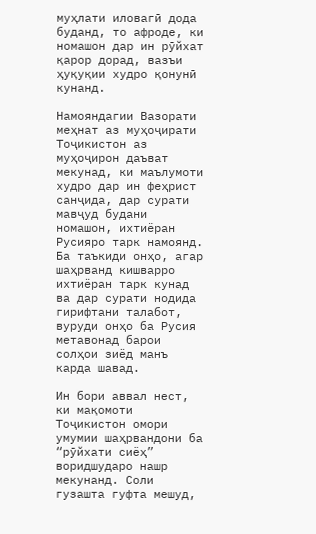муҳлати иловагӣ дода буданд, то афроде, ки номашон дар ин рӯйхат қарор дорад, вазъи ҳуқуқии худро қонунӣ кунанд.

Намояндагии Вазорати меҳнат аз муҳоҷирати Тоҷикистон аз муҳоҷирон даъват мекунад, ки маълумоти худро дар ин феҳрист санҷида, дар сурати мавҷуд будани номашон, ихтиёран Русияро тарк намоянд. Ба таъкиди онҳо, агар шаҳрванд кишварро ихтиёран тарк кунад ва дар сурати нодида гирифтани талабот, вуруди онҳо ба Русия метавонад барои солҳои зиёд манъ карда шавад.

Ин бори аввал нест, ки мақомоти Тоҷикистон омори умумии шаҳрвандони ба “рӯйхати сиёҳ” воридшударо нашр мекунанд. Соли гузашта гуфта мешуд,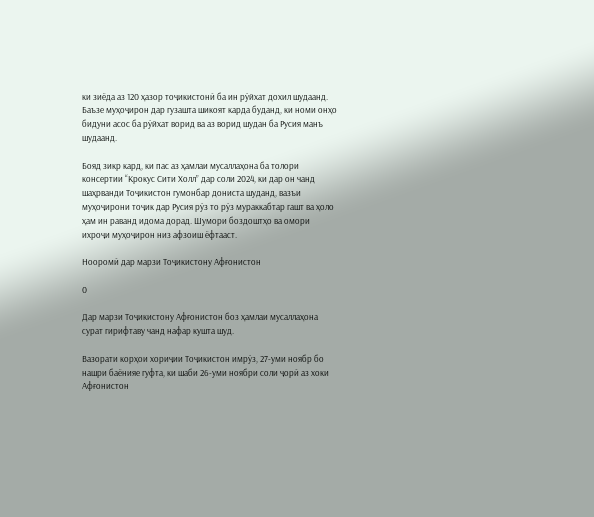ки зиёда аз 120 ҳазор тоҷикистонӣ ба ин рӯйхат дохил шудаанд. Баъзе муҳоҷирон дар гузашта шикоят карда буданд, ки номи онҳо бидуни асос ба рӯйхат ворид ва аз ворид шудан ба Русия манъ шудаанд.

Бояд зикр кард, ки пас аз ҳамлаи мусаллаҳона ба толори консертии “Крокус Сити Холл” дар соли 2024, ки дар он чанд шаҳрванди Тоҷикистон гумонбар дониста шуданд, вазъи муҳоҷирони тоҷик дар Русия рӯз то рӯз мураккабтар гашт ва ҳоло ҳам ин раванд идома дорад. Шумори боздоштҳо ва омори ихроҷи муҳоҷирон низ афзоиш ёфтааст.

Нооромӣ дар марзи Тоҷикистону Афғонистон

0

Дар марзи Тоҷикистону Афғонистон боз ҳамлаи мусаллаҳона сурат гирифтаву чанд нафар кушта шуд.

Вазорати корҳои хориҷии Тоҷикистон имрӯз, 27-уми ноябр бо нашри баёнияе гуфта, ки шаби 26-уми ноябри соли ҷорӣ аз хоки Афғонистон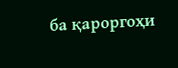ба қароргоҳи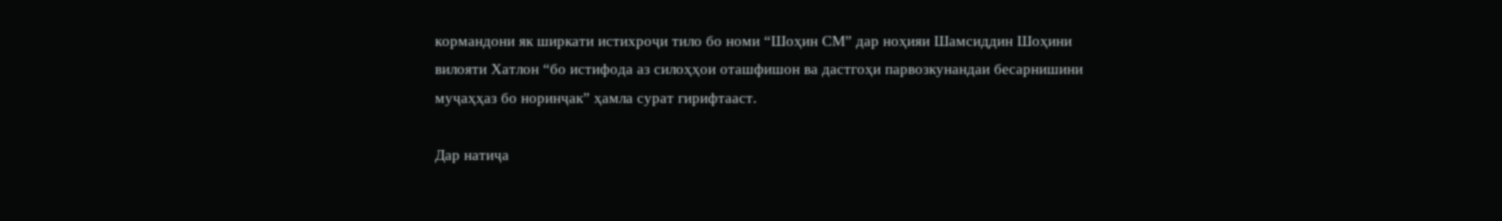кормандони як ширкати истихроҷи тило бо номи “Шоҳин СМ” дар ноҳияи Шамсиддин Шоҳини вилояти Хатлон “бо истифода аз силоҳҳои оташфишон ва дастгоҳи парвозкунандаи бесарнишини муҷаҳҳаз бо норинҷак” ҳамла сурат гирифтааст.

Дар натиҷа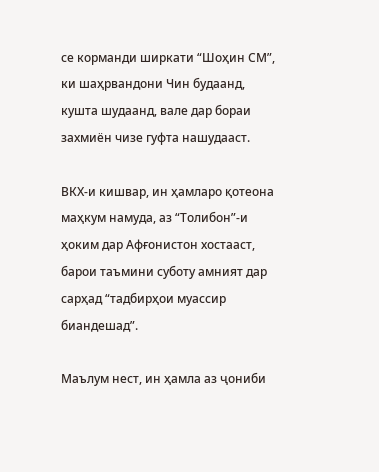се корманди ширкати “Шоҳин СМ”, ки шаҳрвандони Чин будаанд, кушта шудаанд, вале дар бораи захмиён чизе гуфта нашудааст.

ВКХ-и кишвар, ин ҳамларо қотеона маҳкум намуда, аз “Толибон”-и ҳоким дар Афғонистон хостааст, барои таъмини суботу амният дар сарҳад “тадбирҳои муассир биандешад”.

Маълум нест, ин ҳамла аз ҷониби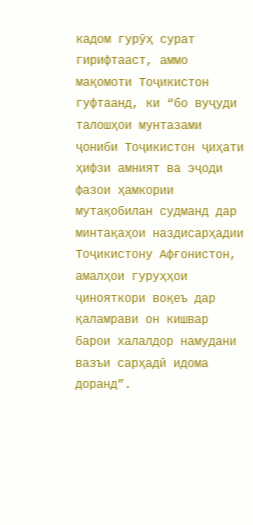кадом гурӯҳ сурат гирифтааст, аммо мақомоти Тоҷикистон гуфтаанд, ки “бо вуҷуди талошҳои мунтазами ҷониби Тоҷикистон ҷиҳати ҳифзи амният ва эҷоди фазои ҳамкории мутақобилан судманд дар минтақаҳои наздисарҳадии Тоҷикистону Афғонистон, амалҳои гуруҳҳои ҷинояткори воқеъ дар қаламрави он кишвар барои халалдор намудани вазъи сарҳадӣ идома доранд”.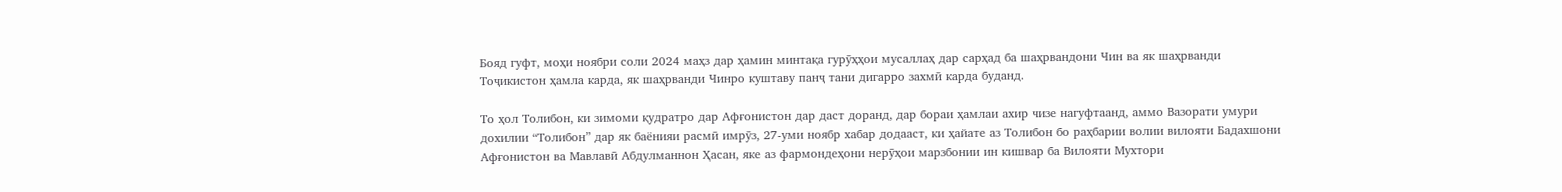Бояд гуфт, моҳи ноябри соли 2024 маҳз дар ҳамин минтақа гурӯҳҳои мусаллаҳ дар сарҳад ба шаҳрвандони Чин ва як шаҳрванди Тоҷикистон ҳамла карда, як шаҳрванди Чинро куштаву панҷ тани дигарро захмӣ карда буданд.

То ҳол Толибон, ки зимоми қудратро дар Афғонистон дар даст доранд, дар бораи ҳамлаи ахир чизе нагуфтаанд, аммо Вазорати умури дохилии “Толибон” дар як баёнияи расмӣ имрӯз, 27-уми ноябр хабар додааст, ки ҳайате аз Толибон бо раҳбарии волии вилояти Бадахшони Афғонистон ва Мавлавӣ Абдулманнон Ҳасан, яке аз фармондеҳони нерӯҳои марзбонии ин кишвар ба Вилояти Мухтори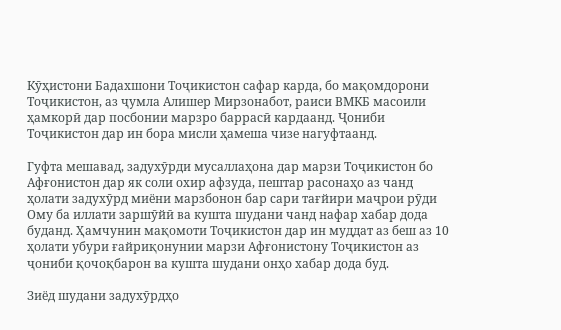Кӯҳистони Бадахшони Тоҷикистон сафар карда, бо мақомдорони Тоҷикистон, аз ҷумла Алишер Мирзонабот, раиси ВМКБ масоили ҳамкорӣ дар посбонии марзро баррасӣ кардаанд. Ҷониби Тоҷикистон дар ин бора мисли ҳамеша чизе нагуфтаанд.

Гуфта мешавад, задухӯрди мусаллаҳона дар марзи Тоҷикистон бо Афғонистон дар як соли охир афзуда, пештар расонаҳо аз чанд ҳолати задухӯрд миёни марзбонон бар сари тағйири маҷрои рӯди Ому ба иллати заршӯйӣ ва кушта шудани чанд нафар хабар дода буданд. Ҳамчунин мақомоти Тоҷикистон дар ин муддат аз беш аз 10 ҳолати убури ғайриқонунии марзи Афғонистону Тоҷикистон аз ҷониби қочоқбарон ва кушта шудани онҳо хабар дода буд.

Зиёд шудани задухӯрдҳо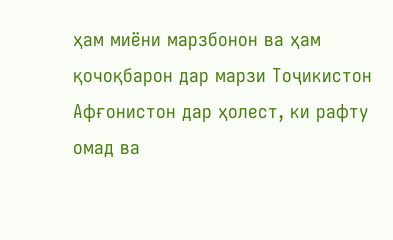ҳам миёни марзбонон ва ҳам қочоқбарон дар марзи Тоҷикистон Афғонистон дар ҳолест, ки рафту омад ва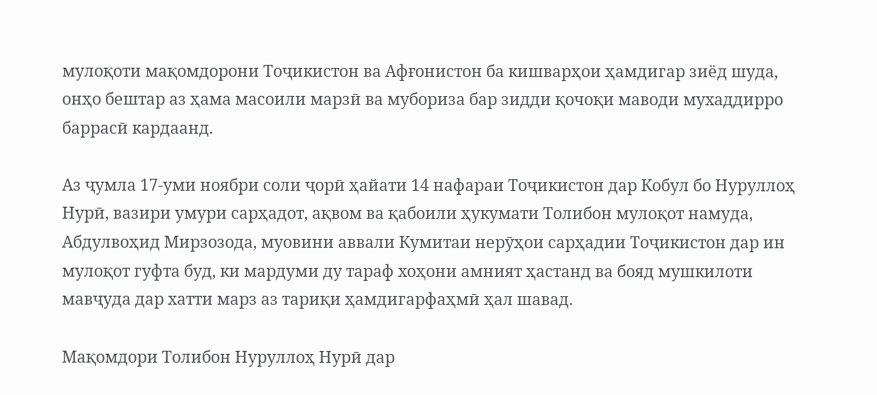мулоқоти мақомдорони Тоҷикистон ва Афғонистон ба кишварҳои ҳамдигар зиёд шуда, онҳо бештар аз ҳама масоили марзӣ ва мубориза бар зидди қочоқи маводи мухаддирро баррасӣ кардаанд.

Аз ҷумла 17-уми ноябри соли ҷорӣ ҳайати 14 нафараи Тоҷикистон дар Кобул бо Нуруллоҳ Нурӣ, вазири умури сарҳадот, ақвом ва қабоили ҳукумати Толибон мулоқот намуда, Абдулвоҳид Мирзозода, муовини аввали Кумитаи нерӯҳои сарҳадии Тоҷикистон дар ин мулоқот гуфта буд, ки мардуми ду тараф хоҳони амният ҳастанд ва бояд мушкилоти мавҷуда дар хатти марз аз тариқи ҳамдигарфаҳмӣ ҳал шавад.

Мақомдори Толибон Нуруллоҳ Нурӣ дар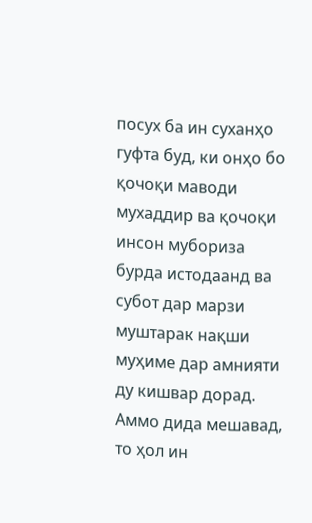посух ба ин суханҳо гуфта буд, ки онҳо бо қочоқи маводи мухаддир ва қочоқи инсон мубориза бурда истодаанд ва субот дар марзи муштарак нақши муҳиме дар амнияти ду кишвар дорад. Аммо дида мешавад, то ҳол ин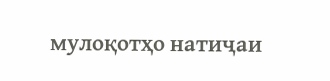мулоқотҳо натиҷаи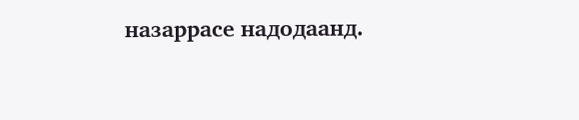назаррасе надодаанд.